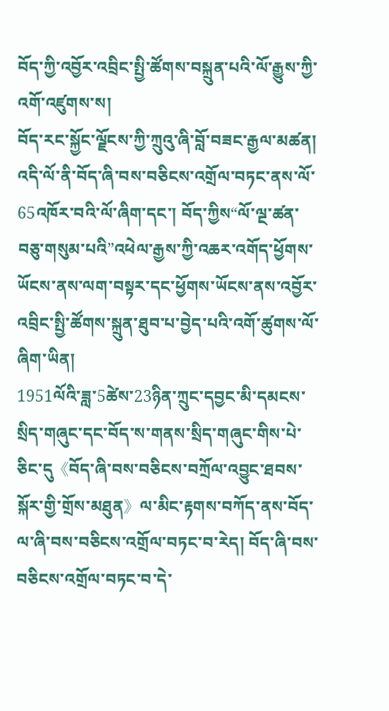བོད་ཀྱི་འབྱོར་འབྲིང་སྤྱི་ཚོགས་བསྐྲུན་པའི་ལོ་རྒྱུས་ཀྱི་འགོ་འཛུགས་ས།
བོད་རང་སྐྱོང་ལྗོངས་ཀྱི་ཀྲུའུ་ཞི་བློ་བཟང་རྒྱལ་མཚན།
འདི་ལོ་ནི་བོད་ཞི་བས་བཅིངས་འགྲོལ་བཏང་ནས་ལོ་65འཁོར་བའི་ལོ་ཞིག་དང་། བོད་ཀྱིས“ལོ་ལྔ་ཚན་བཅུ་གསུམ་པའི”འཕེལ་རྒྱས་ཀྱི་འཆར་འགོད་ཕྱོགས་ཡོངས་ནས་ལག་བསྟར་དང་ཕྱོགས་ཡོངས་ནས་འབྱོར་འབྲིང་སྤྱི་ཚོགས་སྐྲུན་ཐུབ་པ་བྱེད་པའི་འགོ་ཚུགས་ལོ་ཞིག་ཡིན།
1951ལོའི་ཟླ་5ཚེས་23ཉིན་ཀྲུང་དབྱང་མི་དམངས་སྲིད་གཞུང་དང་བོད་ས་གནས་སྲིད་གཞུང་གིས་པེ་ཅིང་དུ《བོད་ཞི་བས་བཅིངས་བཀྲོལ་འབྱུང་ཐབས་སྐོར་གྱི་གྲོས་མཐུན》ལ་མིང་རྟགས་བཀོད་ནས་བོད་ལ་ཞི་བས་བཅིངས་འགྲོལ་བཏང་བ་རེད། བོད་ཞི་བས་བཅིངས་འགྲོལ་བཏང་བ་དེ་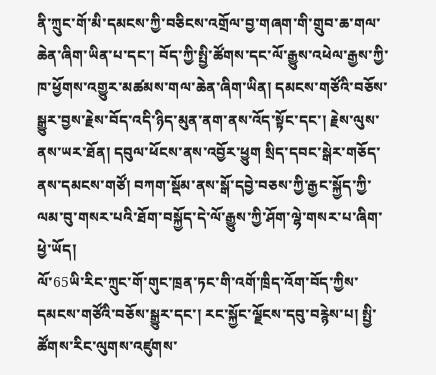ནི་ཀྲུང་གོ་མི་དམངས་ཀྱི་བཅིངས་འགྲོལ་བྱ་གཞག་གི་གྲུབ་ཆ་གལ་ཆེན་ཞིག་ཡིན་པ་དང་། བོད་ཀྱི་སྤྱི་ཚོགས་དང་ལོ་རྒྱུས་འཕེལ་རྒྱས་ཀྱི་ཁ་ཕྱོགས་འགྱུར་མཚམས་གལ་ཆེན་ཞིག་ཡིན། དམངས་གཙོའི་བཅོས་སྒྱུར་བྱས་རྗེས་བོད་འདི་ཉིད་མུན་ནག་ནས་འོད་སྟོང་དང་། རྗེས་ལུས་ནས་ཡར་ཐོན། དབུལ་ཕོངས་ནས་འབྱོར་ཕྱུག སྲིད་དབང་སྒེར་གཅོད་ནས་དམངས་གཙོ། བཀག་སྡོམ་ནས་སྒོ་དབྱེ་བཅས་ཀྱི་རྒྱང་སྐྱོད་ཀྱི་ལམ་བུ་གསར་པའི་ཐོག་བསྐྱོད་དེ་ལོ་རྒྱུས་ཀྱི་ཤོག་ལྷེ་གསར་པ་ཞིག་ཕྱེ་ཡོད།
ལོ་65ཡི་རིང་ཀྲུང་གོ་གུང་ཁྲན་ཏང་གི་འགོ་ཁྲིད་འོག་བོད་ཀྱིས་དམངས་གཙོའི་བཅོས་སྒྱུར་དང་། རང་སྐྱོང་ལྗོངས་དབུ་བརྙེས་པ། སྤྱི་ཚོགས་རིང་ལུགས་འཛུགས་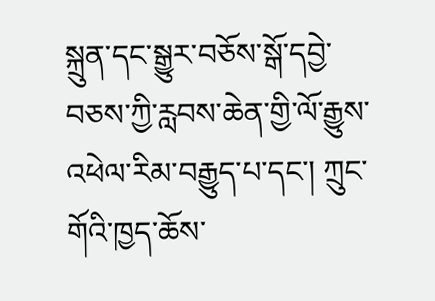སྐྲུན་དང་སྒྱུར་བཅོས་སྒོ་དབྱེ་བཅས་ཀྱི་རླབས་ཆེན་གྱི་ལོ་རྒྱུས་འཕེལ་རིམ་བརྒྱུད་པ་དང་། ཀྲུང་གོའི་ཁྱད་ཆོས་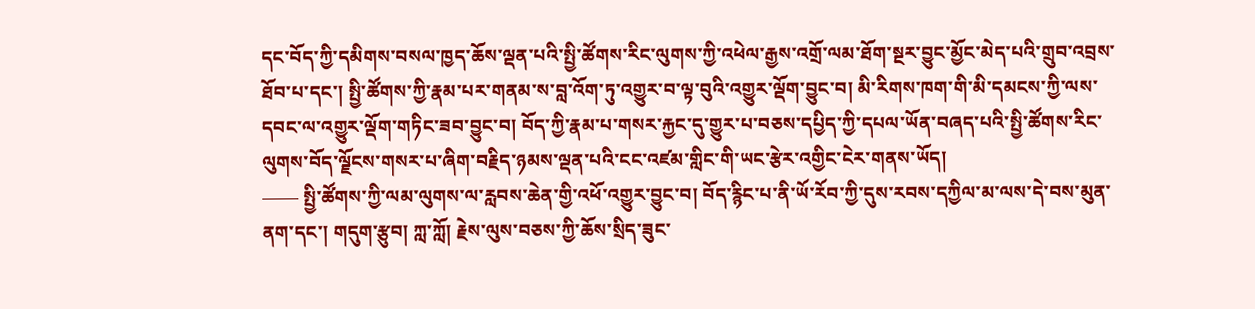དང་བོད་ཀྱི་དམིགས་བསལ་ཁྱད་ཆོས་ལྡན་པའི་སྤྱི་ཚོགས་རིང་ལུགས་ཀྱི་འཕེལ་རྒྱས་འགྲོ་ལམ་ཐོག་སྔར་བྱུང་མྱོང་མེད་པའི་གྲུབ་འབྲས་ཐོབ་པ་དང་། སྤྱི་ཚོགས་ཀྱི་རྣམ་པར་གནམ་ས་བླ་འོག་ཏུ་འགྱུར་བ་ལྟ་བུའི་འགྱུར་ལྡོག་བྱུང་བ། མི་རིགས་ཁག་གི་མི་དམངས་ཀྱི་ལས་དབང་ལ་འགྱུར་ལྡོག་གཏིང་ཟབ་བྱུང་བ། བོད་ཀྱི་རྣམ་པ་གསར་རྐྱང་དུ་གྱུར་པ་བཅས་དཔྱིད་ཀྱི་དཔལ་ཡོན་བཞད་པའི་སྤྱི་ཚོགས་རིང་ལུགས་བོད་ལྗོངས་གསར་པ་ཞིག་བརྗིད་ཉམས་ལྡན་པའི་ངང་འཛམ་གླིང་གི་ཡང་རྩེར་འགྱིང་ངེར་གནས་ཡོད།
—— སྤྱི་ཚོགས་ཀྱི་ལམ་ལུགས་ལ་རླབས་ཆེན་གྱི་འཕོ་འགྱུར་བྱུང་བ། བོད་རྙིང་པ་ནི་ཡོ་རོབ་ཀྱི་དུས་རབས་དཀྱིལ་མ་ལས་དེ་བས་མུན་ནག་དང་། གདུག་རྩུབ། ཀླ་ཀློ། རྗེས་ལུས་བཅས་ཀྱི་ཆོས་སྲིད་ཟུང་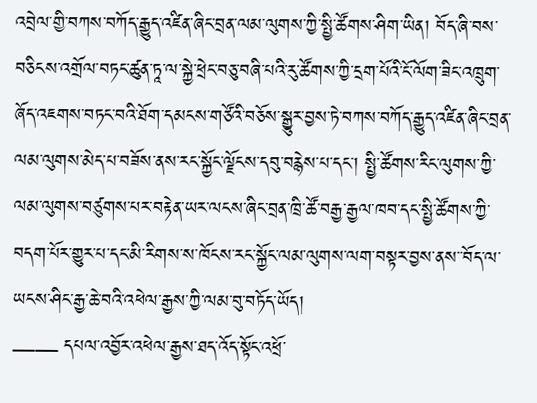འབྲེལ་གྱི་བཀས་བཀོད་རྒྱུད་འཛིན་ཞིང་བྲན་ལམ་ལུགས་ཀྱི་སྤྱི་ཚོགས་ཤིག་ཡིན། བོད་ཞི་བས་བཅིངས་འགྲོལ་བཏང་ཚུན་ཏཱ་ལ་སྐྱེ་ཕྲེང་བཅུ་བཞི་པའི་རུ་ཚོགས་ཀྱི་དྲག་པོའི་ངོ་ལོག་ཟིང་འཁྲུག་ཞོད་འཇགས་བཏང་བའི་ཐོག་དམངས་གཙོའི་བཅོས་སྒྱུར་བྱས་ཏེ་བཀས་བཀོད་རྒྱུད་འཛིན་ཞིང་བྲན་ལམ་ལུགས་མེད་པ་བཟོས་ནས་རང་སྐྱོང་ལྗོངས་དབུ་བརྙེས་པ་དང་། སྤྱི་ཚོགས་རིང་ལུགས་ཀྱི་ལམ་ལུགས་བཙུགས་པར་བརྟེན་ཡར་ལངས་ཞིང་བྲན་ཁྲི་ཚོ་བརྒྱ་རྒྱལ་ཁབ་དང་སྤྱི་ཚོགས་ཀྱི་བདག་པོར་གྱུར་པ་དང་མི་རིགས་ས་ཁོངས་རང་སྐྱོང་ལམ་ལུགས་ལག་བསྟར་བྱས་ནས་་བོད་ལ་ཡངས་ཤིང་རྒྱ་ཆེ་བའི་འཕེལ་རྒྱས་ཀྱི་ལམ་བུ་བཏོད་ཡོད།
—— དཔལ་འབྱོར་འཕེལ་རྒྱས་ཐད་འོད་སྟོང་འཕྲོ་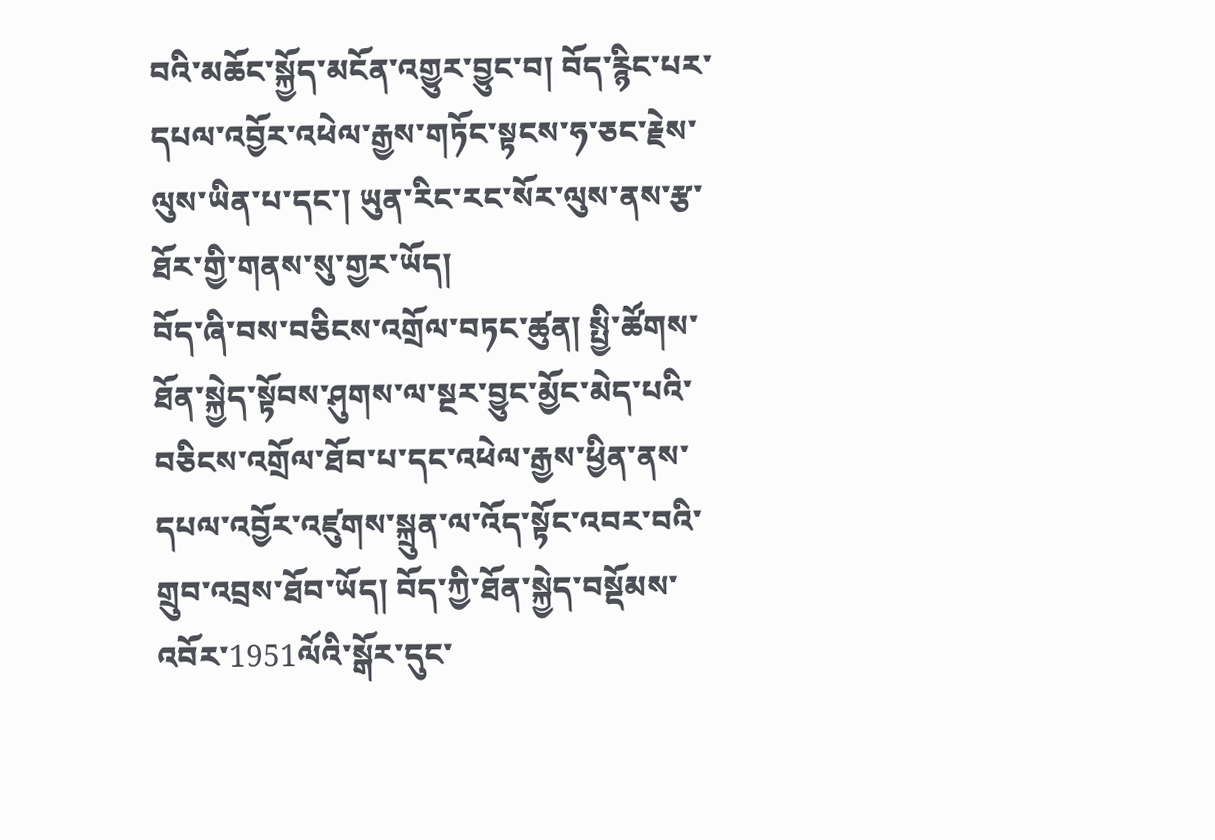བའི་མཆོང་སྐྱོད་མངོན་འགྱུར་བྱུང་བ། བོད་རྙིང་པར་དཔལ་འབྱོར་འཕེལ་རྒྱས་གཏོང་སྟངས་ཧ་ཅང་རྗེས་ལུས་ཡིན་པ་དང་། ཡུན་རིང་རང་སོར་ལུས་ནས་རྩ་ཐོར་གྱི་གནས་སུ་གྱར་ཡོད།
བོད་ཞི་བས་བཅིངས་འགྲོལ་བཏང་ཚུན། སྤྱི་ཚོགས་ཐོན་སྐྱེད་སྟོབས་ཤུགས་ལ་སྔར་བྱུང་མྱོང་མེད་པའི་བཅིངས་འགྲོལ་ཐོབ་པ་དང་འཕེལ་རྒྱས་ཕྱིན་ནས་དཔལ་འབྱོར་འཛུགས་སྐྲུན་ལ་འོད་སྟོང་འབར་བའི་གྲུབ་འབྲས་ཐོབ་ཡོད། བོད་ཀྱི་ཐོན་སྐྱེད་བསྡོམས་འབོར་1951ལོའི་སྒོར་དུང་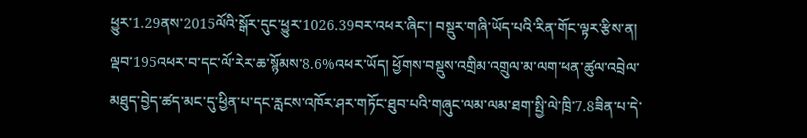ཕྱུར་1.29ནས་2015ལོའི་སྒོར་དུང་ཕྱུར་1026.39བར་འཕར་ཞིང་། བསྡུར་གཞི་ཡོད་པའི་རིན་གོང་ལྟར་རྩིས་ན། ལྡབ་195འཕར་བ་དང་ལོ་རེར་ཆ་སྙོམས་8.6%འཕར་ཡོད། ཕྱོགས་བསྡུས་འགྲིམ་འགྲུལ་མ་ལག་ཕན་ཚུལ་འབྲེལ་མཐུད་བྱེད་ཚད་མང་དུ་ཕྱིན་པ་དང་རླངས་འཁོར་ཤར་གཏོང་ཐུབ་པའི་གཞུང་ལམ་ལམ་ཐག་སྤྱི་ལེ་ཁྲི་7.8ཟིན་པ་དེ་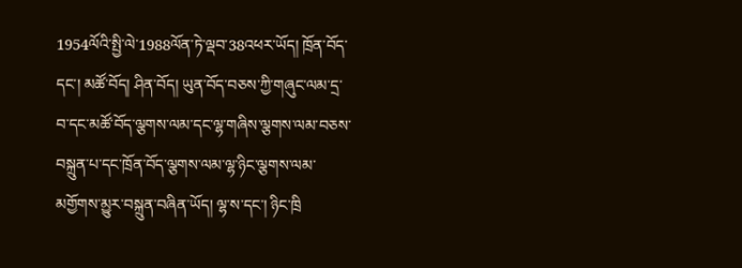1954ལོའི་སྤྱི་ལེ་1988ལོན་ཏེ་ལྡབ་38འཕར་ཡོད། ཁྲོན་བོད་དང་། མཚོ་བོད། ཤིན་བོད། ཡུན་བོད་བཅས་ཀྱི་གཞུང་ལམ་དྲ་བ་དང་མཚོ་བོད་ལྕགས་ལམ་དང་ལྷ་གཞིས་ལྕགས་ལམ་བཅས་བསྐྲུན་པ་དང་ཁྲོན་བོད་ལྕགས་ལམ་ལྷ་ཉིང་ལྕགས་ལམ་མགྱོགས་མྱུར་བསྐྲུན་བཞིན་ཡོད། ལྷ་ས་དང་། ཉིང་ཁྲི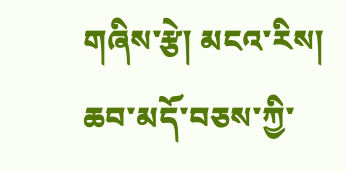གཞིས་རྩེ། མངའ་རིས། ཆབ་མདོ་བཅས་ཀྱི་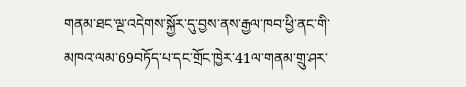གནམ་ཐང་ལྔ་འདེགས་སྐྱོར་དུ་བྱས་ནས་རྒྱལ་ཁབ་ཕྱི་ནང་གི་མཁའ་ལམ་69བཏོད་པ་དང་གྲོང་ཁྱེར་41ལ་གནམ་གྲུ་ཤར་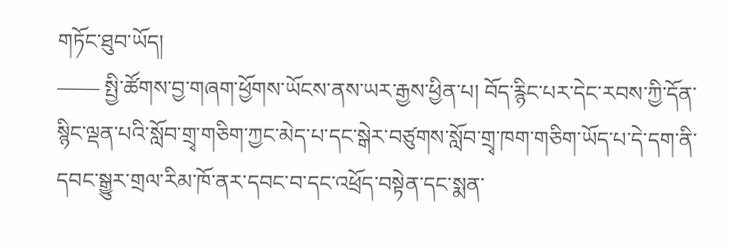གཏོང་ཐུབ་ཡོད།
—— སྤྱི་ཚོགས་བྱ་གཞག་ཕྱོགས་ཡོངས་ནས་ཡར་རྒྱས་ཕྱིན་པ། བོད་རྙིང་པར་དེང་རབས་ཀྱི་དོན་སྙིང་ལྡན་པའི་སློབ་གྲྭ་གཅིག་ཀྱང་མེད་པ་དང་སྒེར་བཙུགས་སློབ་གྲྭ་ཁག་གཅིག་ཡོད་པ་དེ་དག་ནི་དབང་སྒྱུར་གྲལ་རིམ་ཁོ་ནར་དབང་བ་དང་འཕྲོད་བསྟེན་དང་སྨན་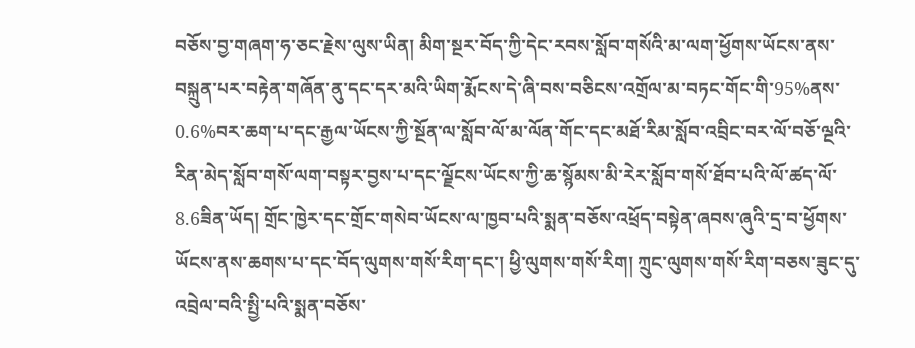བཅོས་བྱ་གཞག་ཧ་ཅང་རྗེས་ལུས་ཡིན། མིག་སྔར་བོད་ཀྱི་དེང་རབས་སློབ་གསོའི་མ་ལག་ཕྱོགས་ཡོངས་ནས་བསྐྲུན་པར་བརྟེན་གཞོན་ནུ་དང་དར་མའི་ཡིག་རྨོངས་དེ་ཞི་བས་བཅིངས་འགྲོལ་མ་བཏང་གོང་གི་95%ནས་0.6%བར་ཆག་པ་དང་རྒྱལ་ཡོངས་ཀྱི་སྔོན་ལ་སློབ་ལོ་མ་ལོན་གོང་དང་མཐོ་རིམ་སློབ་འབྲིང་བར་ལོ་བཅོ་ལྔའི་རིན་མེད་སློབ་གསོ་ལག་བསྟར་བྱས་པ་དང་ལྗོངས་ཡོངས་ཀྱི་ཆ་སྙོམས་མི་རེར་སློབ་གསོ་ཐོབ་པའི་ལོ་ཚད་ལོ་8.6ཟིན་ཡོད། གྲོང་ཁྱེར་དང་གྲོང་གསེབ་ཡོངས་ལ་ཁྱབ་པའི་སྨན་བཅོས་འཕྲོད་བསྟེན་ཞབས་ཞུའི་དྲ་བ་ཕྱོགས་ཡོངས་ནས་ཆགས་པ་དང་བོད་ལུགས་གསོ་རིག་དང་། ཕྱི་ལུགས་གསོ་རིག། ཀྲུང་ལུགས་གསོ་རིག་བཅས་ཟུང་དུ་འབྲེལ་བའི་སྤྱི་པའི་སྨན་བཅོས་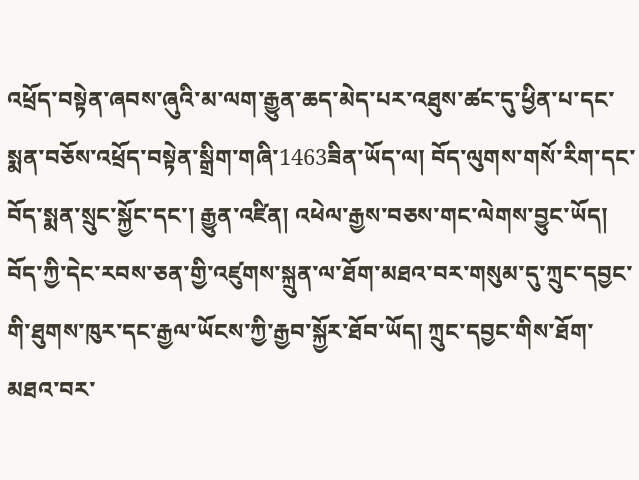འཕྲོད་བསྟེན་ཞབས་ཞུའི་མ་ལག་རྒྱུན་ཆད་མེད་པར་འཐུས་ཚང་དུ་ཕྱིན་པ་དང་སྨན་བཅོས་འཕྲོད་བསྟེན་སྒྲིག་གཞི་1463ཟིན་ཡོད་ལ། བོད་ལུགས་གསོ་རིག་དང་བོད་སྨན་སྲུང་སྐྱོང་དང་། རྒྱུན་འཛིན། འཕེལ་རྒྱས་བཅས་གང་ལེགས་བྱུང་ཡོད།
བོད་ཀྱི་དེང་རབས་ཅན་གྱི་འཛུགས་སྐྲུན་ལ་ཐོག་མཐའ་བར་གསུམ་དུ་ཀྲུང་དབྱང་གི་ཐུགས་ཁུར་དང་རྒྱལ་ཡོངས་ཀྱི་རྒྱབ་སྐྱོར་ཐོབ་ཡོད། ཀྲུང་དབྱང་གིས་ཐོག་མཐའ་བར་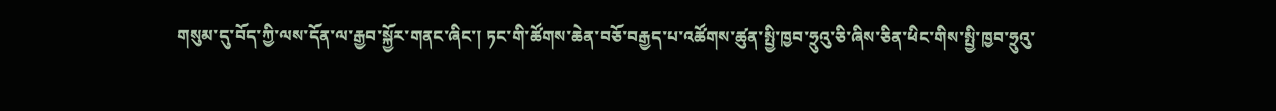གསུམ་དུ་བོད་ཀྱི་ལས་དོན་ལ་རྒྱབ་སྐྱོར་གནང་ཞིང་། ཏང་གི་ཚོགས་ཆེན་བཅོ་བརྒྱད་པ་འཚོགས་ཚུན་སྤྱི་ཁྱབ་ཧྲུའུ་ཅི་ཞིས་ཅིན་ཕིང་གིས་སྤྱི་ཁྱབ་ཧྲུའུ་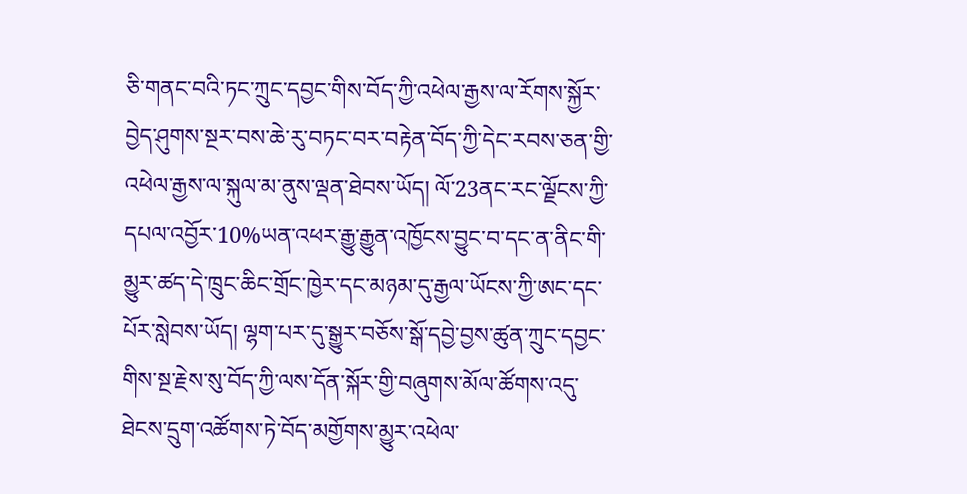ཅི་གནང་བའི་ཏང་ཀྲུང་དབྱང་གིས་བོད་ཀྱི་འཕེལ་རྒྱས་ལ་རོགས་སྐྱོར་བྱེད་ཤུགས་སྔར་བས་ཆེ་རུ་བཏང་བར་བརྟེན་བོད་ཀྱི་དེང་རབས་ཅན་གྱི་འཕེལ་རྒྱས་ལ་སྐུལ་མ་ནུས་ལྡན་ཐེབས་ཡོད། ལོ་23ནང་རང་ལྗོངས་ཀྱི་དཔལ་འབྱོར་10%ཡན་འཕར་རྒྱུ་རྒྱུན་འཁྱོངས་བྱུང་བ་དང་ན་ནིང་གི་མྱུར་ཚད་དེ་ཁྲུང་ཆིང་གྲོང་ཁྱེར་དང་མཉམ་དུ་རྒྱལ་ཡོངས་ཀྱི་ཨང་དང་པོར་སླེབས་ཡོད། ལྷག་པར་དུ་སྒྱུར་བཅོས་སྒོ་དབྱེ་བྱས་ཚུན་ཀྲུང་དབྱང་གིས་སྔ་རྗེས་སུ་བོད་ཀྱི་ལས་དོན་སྐོར་གྱི་བཞུགས་མོལ་ཚོགས་འདུ་ཐེངས་དྲུག་འཚོགས་ཏེ་བོད་མགྱོགས་མྱུར་འཕེལ་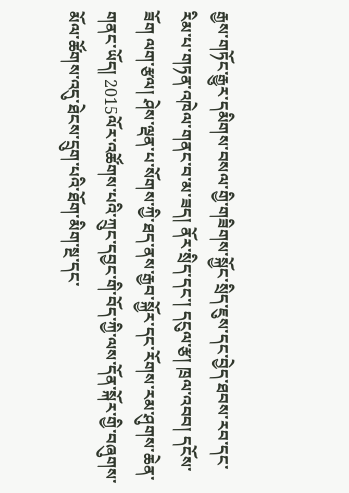རྒྱས་གཏོང་རྒྱུར་དམིགས་བསལ་གྱི་གཟིགས་སྐྱོང་སྲིད་ཇུས་དང་བྱེད་ཐབས་རབ་དང་རིམ་པ་གཏན་འཁེལ་གནང་བ་མ་ཟད། ནོར་སྲིད་དང་། དངུལ་རྩ། ཁྲལ་འབབ། དངོས་ཟོག ལག་རྩལ། ཤེས་ལྡན་པ་སོགས་ཀྱི་ཐད་ནས་རྒྱབ་སྐྱོར་དང་རོགས་རམ་ཤུགས་ཆེན་གནང་ཡོད། 2015ལོར་འཚོགས་པའི་ཀྲུང་དབྱང་གི་བོད་ཀྱི་ལས་དོན་སྐོར་གྱི་བཞུགས་མོལ་ཚོགས་འདུ་ཐེངས་དྲུག་པའི་ཐོག་མིག་སྔ་དང་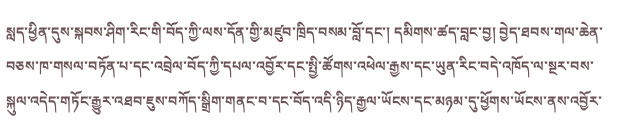སླད་ཕྱིན་དུས་སྐབས་ཤིག་རིང་གི་བོད་ཀྱི་ལས་དོན་གྱི་མཛུབ་ཁྲིད་བསམ་བློ་དང་། དམིགས་ཚད་བླང་བྱ། བྱེད་ཐབས་གལ་ཆེན་བཅས་ཁ་གསལ་བཏོན་པ་དང་འབྲེལ་བོད་ཀྱི་དཔལ་འབྱོར་དང་སྤྱི་ཚོགས་འཕེལ་རྒྱས་དང་ཡུན་རིང་བདེ་འཁོད་ལ་སྔར་བས་སྐུལ་འདེད་གཏོང་རྒྱུར་འཐབ་ཇུས་བཀོད་སྒྲིག་གནང་བ་དང་བོད་འདི་ཉིད་རྒྱལ་ཡོངས་དང་མཉམ་དུ་ཕྱོགས་ཡོངས་ནས་འབྱོར་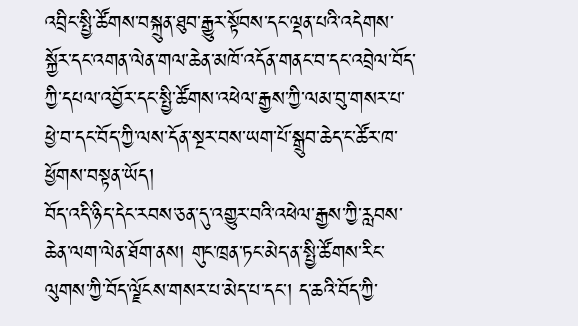འབྲིང་སྤྱི་ཚོགས་བསྐྲུན་ཐུབ་རྒྱུར་སྟོབས་དང་ལྡན་པའི་འདེགས་སྐྱོར་དང་འགན་ལེན་གལ་ཆེན་མཁོ་འདོན་གནང་བ་དང་འབྲེལ་བོད་ཀྱི་དཔལ་འབྱོར་དང་སྤྱི་ཚོགས་འཕེལ་རྒྱས་ཀྱི་ལམ་བུ་གསར་པ་ཕྱེ་བ་དང་བོད་ཀྱི་ལས་དོན་སྔར་བས་ཡག་པོ་སྒྲུབ་ཆེད་ང་ཚོར་ཁ་ཕྱོགས་བསྟན་ཡོད།
བོད་འདི་ཉིད་དེང་རབས་ཅན་དུ་འགྱུར་བའི་འཕེལ་རྒྱས་ཀྱི་རླབས་ཆེན་ལག་ལེན་ཐོག་ནས། གུང་ཁྲན་ཏང་མེད་ན་སྤྱི་ཚོགས་རིང་ལུགས་ཀྱི་བོད་ལྗོངས་གསར་པ་མེད་པ་དང་། ད་ཆའི་བོད་ཀྱི་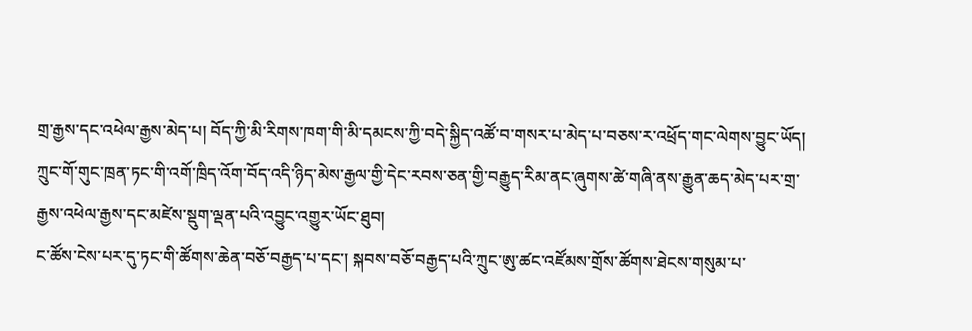གྲ་རྒྱས་དང་འཕེལ་རྒྱས་མེད་པ། བོད་ཀྱི་མི་རིགས་ཁག་གི་མི་དམངས་ཀྱི་བདེ་སྐྱིད་འཚོ་བ་གསར་པ་མེད་པ་བཅས་ར་འཕྲོད་གང་ལེགས་བྱུང་ཡོད། ཀྲུང་གོ་གུང་ཁྲན་ཏང་གི་འགོ་ཁྲིད་འོག་བོད་འདི་ཉིད་མེས་རྒྱལ་གྱི་དེང་རབས་ཅན་གྱི་བརྒྱུད་རིམ་ནང་ཞུགས་ཚེ་གཞི་ནས་རྒྱུན་ཆད་མེད་པར་གྲ་རྒྱས་འཕེལ་རྒྱས་དང་མཛེས་སྡུག་ལྡན་པའི་འབྱུང་འགྱུར་ཡོང་ཐུབ།
ང་ཚོས་ངེས་པར་དུ་ཏང་གི་ཚོགས་ཆེན་བཅོ་བརྒྱད་པ་དང་། སྐབས་བཅོ་བརྒྱད་པའི་ཀྲུང་ཨུ་ཚང་འཛོམས་གྲོས་ཚོགས་ཐེངས་གསུམ་པ་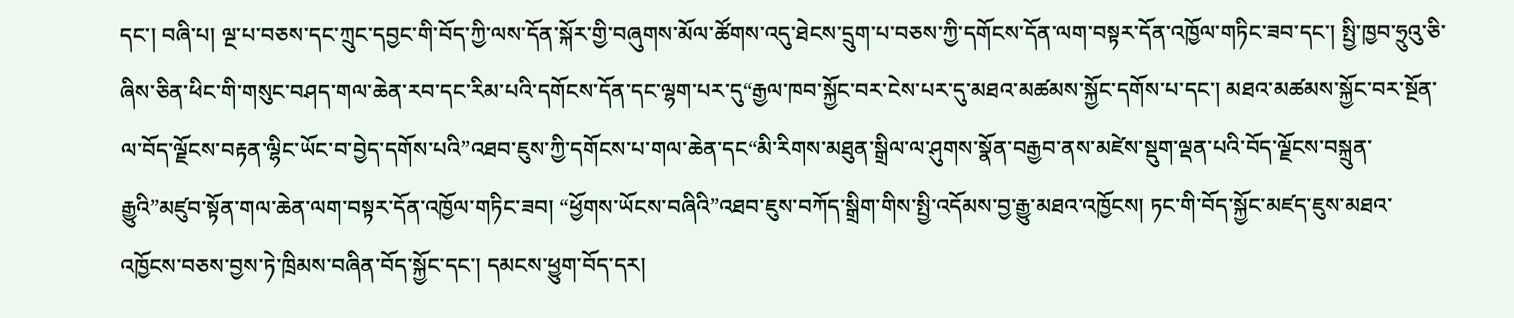དང་། བཞི་པ། ལྔ་པ་བཅས་དང་ཀྲུང་དབྱང་གི་བོད་ཀྱི་ལས་དོན་སྐོར་གྱི་བཞུགས་མོལ་ཚོགས་འདུ་ཐེངས་དྲུག་པ་བཅས་ཀྱི་དགོངས་དོན་ལག་བསྟར་དོན་འཁྱོལ་གཏིང་ཟབ་དང་། སྤྱི་ཁྱབ་ཧྲུའུ་ཅི་ཞིས་ཅིན་ཕིང་གི་གསུང་བཤད་གལ་ཆེན་རབ་དང་རིམ་པའི་དགོངས་དོན་དང་ལྷག་པར་དུ“རྒྱལ་ཁབ་སྐྱོང་བར་ངེས་པར་དུ་མཐའ་མཚམས་སྐྱོང་དགོས་པ་དང་། མཐའ་མཚམས་སྐྱོང་བར་སྔོན་ལ་བོད་ལྗོངས་བརྟན་ལྷིང་ཡོང་བ་བྱེད་དགོས་པའི”འཐབ་ཇུས་ཀྱི་དགོངས་པ་གལ་ཆེན་དང“མི་རིགས་མཐུན་སྒྲིལ་ལ་ཤུགས་སྣོན་བརྒྱབ་ནས་མཛེས་སྡུག་ལྡན་པའི་བོད་ལྗོངས་བསྐྲུན་རྒྱུའི”མཛུབ་སྟོན་གལ་ཆེན་ལག་བསྟར་དོན་འཁྱོལ་གཏིང་ཟབ། “ཕྱོགས་ཡོངས་བཞིའི”འཐབ་ཇུས་བཀོད་སྒྲིག་གིས་སྤྱི་འདོམས་བྱ་རྒྱུ་མཐའ་འཁྱོངས། ཏང་གི་བོད་སྐྱོང་མཛད་ཇུས་མཐའ་འཁྱོངས་བཅས་བྱས་ཏེ་ཁྲིམས་བཞིན་བོད་སྐྱོང་དང་། དམངས་ཕྱུག་བོད་དར།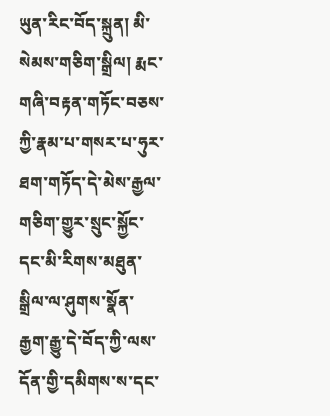ཡུན་རིང་བོད་སྐྲུན། མི་སེམས་གཅིག་སྒྲིལ། རྨང་གཞི་བརྟན་གཏོང་བཅས་ཀྱི་རྣམ་པ་གསར་པ་ཧུར་ཐག་གཏོད་དེ་མེས་རྒྱལ་གཅིག་གྱུར་སྲུང་སྐྱོང་དང་མི་རིགས་མཐུན་སྒྲིལ་ལ་ཤུགས་སྣོན་རྒྱག་རྒྱུ་དེ་བོད་ཀྱི་ལས་དོན་གྱི་དམིགས་ས་དང་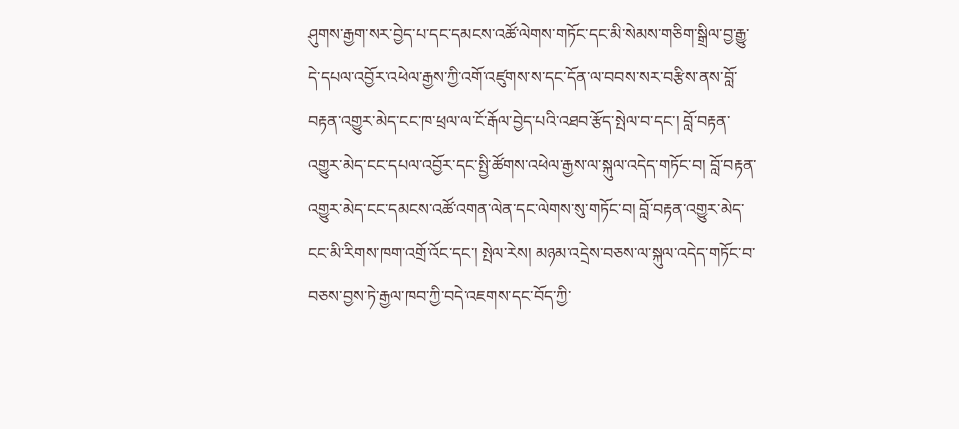ཤུགས་རྒྱག་སར་བྱེད་པ་དང་དམངས་འཚོ་ལེགས་གཏོང་དང་མི་སེམས་གཅིག་སྒྲིལ་བྱ་རྒྱུ་དེ་དཔལ་འབྱོར་འཕེལ་རྒྱས་ཀྱི་འགོ་འཛུགས་ས་དང་དོན་ལ་བབས་སར་བརྩིས་ནས་བློ་བརྟན་འགྱུར་མེད་ངང་ཁ་ཕྲལ་ལ་ངོ་རྒོལ་བྱེད་པའི་འཐབ་རྩོད་སྤེལ་བ་དང་། བློ་བརྟན་འགྱུར་མེད་ངང་དཔལ་འབྱོར་དང་སྤྱི་ཚོགས་འཕེལ་རྒྱས་ལ་སྐུལ་འདེད་གཏོང་བ། བློ་བརྟན་འགྱུར་མེད་ངང་དམངས་འཚོ་འགན་ལེན་དང་ལེགས་སུ་གཏོང་བ། བློ་བརྟན་འགྱུར་མེད་ངང་མི་རིགས་ཁག་འགྲོ་འོང་དང་། སྤེལ་རེས། མཉམ་འདྲེས་བཅས་ལ་སྐུལ་འདེད་གཏོང་བ་བཅས་བྱས་ཏེ་རྒྱལ་ཁབ་ཀྱི་བདེ་འཇགས་དང་བོད་ཀྱི་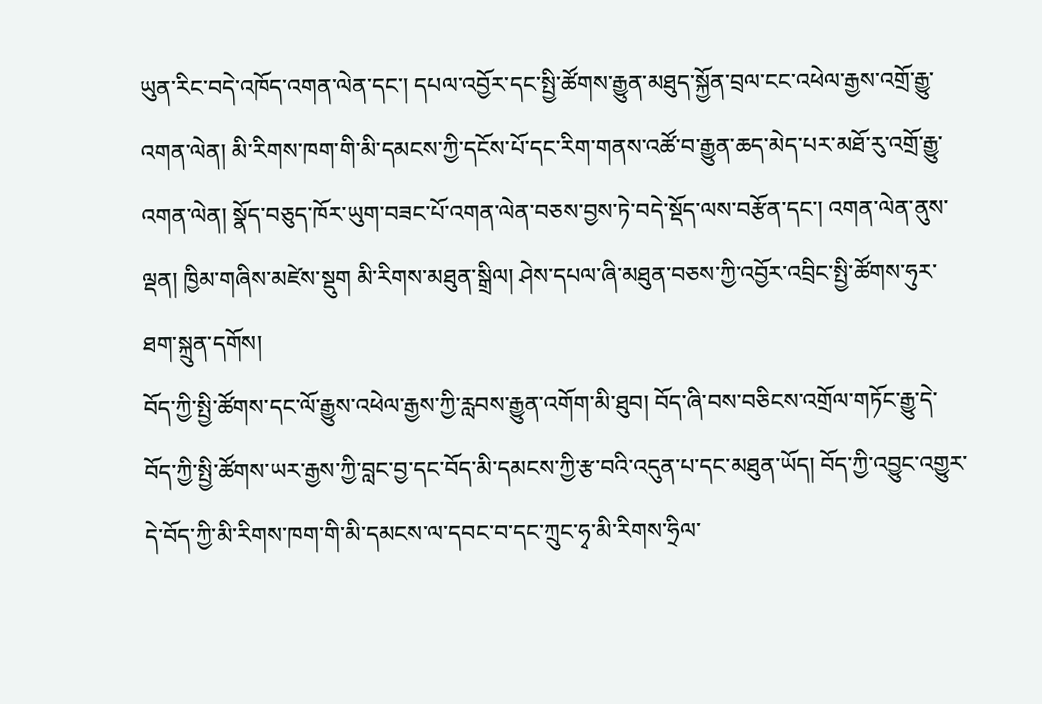ཡུན་རིང་བདེ་འཁོད་འགན་ལེན་དང་། དཔལ་འབྱོར་དང་སྤྱི་ཚོགས་རྒྱུན་མཐུད་སྐྱོན་བྲལ་ངང་འཕེལ་རྒྱས་འགྲོ་རྒྱུ་འགན་ལེན། མི་རིགས་ཁག་གི་མི་དམངས་ཀྱི་དངོས་པོ་དང་རིག་གནས་འཚོ་བ་རྒྱུན་ཆད་མེད་པར་མཐོ་རུ་འགྲོ་རྒྱུ་འགན་ལེན། སྣོད་བཅུད་ཁོར་ཡུག་བཟང་པོ་འགན་ལེན་བཅས་བྱས་ཏེ་བདེ་སྡོད་ལས་བརྩོན་དང་། འགན་ལེན་ནུས་ལྡན། ཁྱིམ་གཞིས་མཛེས་སྡུག མི་རིགས་མཐུན་སྒྲིལ། ཤེས་དཔལ་ཞི་མཐུན་བཅས་ཀྱི་འབྱོར་འབྲིང་སྤྱི་ཚོགས་ཧུར་ཐག་སྐྲུན་དགོས།
བོད་ཀྱི་སྤྱི་ཚོགས་དང་ལོ་རྒྱུས་འཕེལ་རྒྱས་ཀྱི་རླབས་རྒྱུན་འགོག་མི་ཐུབ། བོད་ཞི་བས་བཅིངས་འགྲོལ་གཏོང་རྒྱུ་དེ་བོད་ཀྱི་སྤྱི་ཚོགས་ཡར་རྒྱས་ཀྱི་བླང་བྱ་དང་བོད་མི་དམངས་ཀྱི་རྩ་བའི་འདུན་པ་དང་མཐུན་ཡོད། བོད་ཀྱི་འབྱུང་འགྱུར་དེ་བོད་ཀྱི་མི་རིགས་ཁག་གི་མི་དམངས་ལ་དབང་བ་དང་ཀྲུང་ཧྭ་མི་རིགས་ཧྲིལ་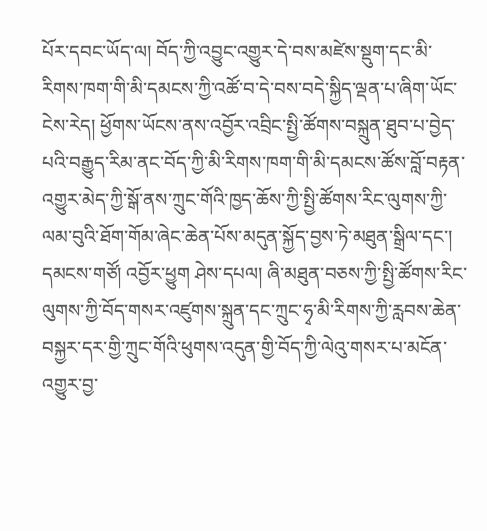པོར་དབང་ཡོད་ལ། བོད་ཀྱི་འབྱུང་འགྱུར་དེ་བས་མཛེས་སྡུག་དང་མི་རིགས་ཁག་གི་མི་དམངས་ཀྱི་འཚོ་བ་དེ་བས་བདེ་སྐྱིད་ལྡན་པ་ཞིག་ཡོང་ངེས་རེད། ཕྱོགས་ཡོངས་ནས་འབྱོར་འབྲིང་སྤྱི་ཚོགས་བསྐྲུན་ཐུབ་པ་བྱེད་པའི་བརྒྱུད་རིམ་ནང་བོད་ཀྱི་མི་རིགས་ཁག་གི་མི་དམངས་ཚོས་བློ་བརྟན་འགྱུར་མེད་ཀྱི་སྒོ་ནས་ཀྲུང་གོའི་ཁྱད་ཆོས་ཀྱི་སྤྱི་ཚོགས་རིང་ལུགས་ཀྱི་ལམ་བུའི་ཐོག་གོམ་ཞེང་ཆེན་པོས་མདུན་སྐྱོད་བྱས་ཏེ་མཐུན་སྒྲིལ་དང་། དམངས་གཙོ། འབྱོར་ཕྱུག ཤེས་དཔལ། ཞི་མཐུན་བཅས་ཀྱི་སྤྱི་ཚོགས་རིང་ལུགས་ཀྱི་བོད་གསར་འཛུགས་སྐྲུན་དང་ཀྲུང་ཧྭ་མི་རིགས་ཀྱི་རླབས་ཆེན་བསྐྱར་དར་གྱི་ཀྲུང་གོའི་ཕུགས་འདུན་གྱི་བོད་ཀྱི་ལེའུ་གསར་པ་མངོན་འགྱུར་བྱ་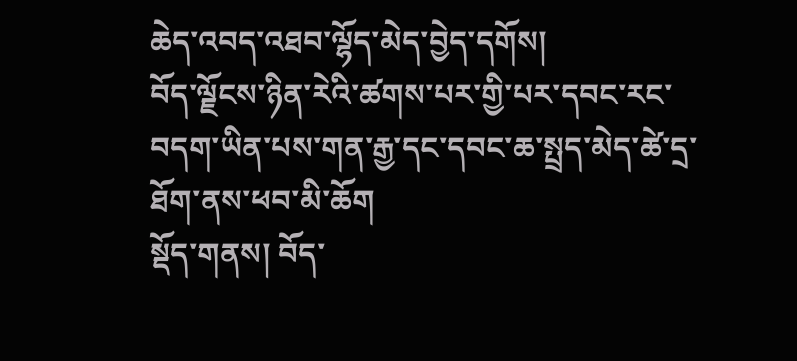ཆེད་འབད་འཐབ་ལྷོད་མེད་བྱེད་དགོས།
བོད་ལྗོངས་ཉིན་རེའི་ཚགས་པར་གྱི་པར་དབང་རང་བདག་ཡིན་པས་གན་རྒྱ་དང་དབང་ཆ་སྤྲད་མེད་ཚེ་དྲ་ཐོག་ནས་ཕབ་མི་ཆོག
སྡོད་གནས། བོད་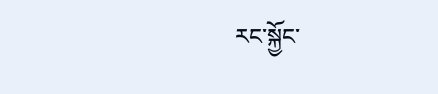རང་སྐྱོང་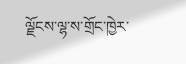ལྗོངས་ལྷ་ས་གྲོང་ཁྱེར་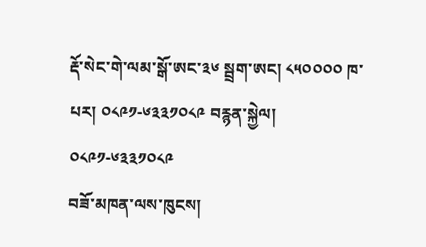རྡོ་སེང་གེ་ལམ་སྒོ་ཨང་༣༦ སྦྲག་ཨང། ༨༥༠༠༠༠ ཁ་པར། ༠༨༩༡-༦༣༣༡༠༨༩ བརྙན་སྐྱེལ། ༠༨༩༡-༦༣༣༡༠༨༩
བཟོ་མཁན་ལས་ཁུངས།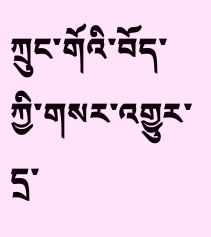ཀྲུང་གོའི་བོད་ཀྱི་གསར་འགྱུར་དྲ་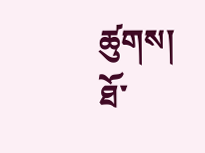ཚུགས།
ཐོ་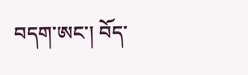བདག་ཨང་། བོད་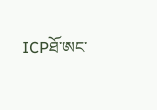ICPཐོ་ཨང་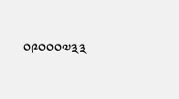༠༩༠༠༠༧༣༣